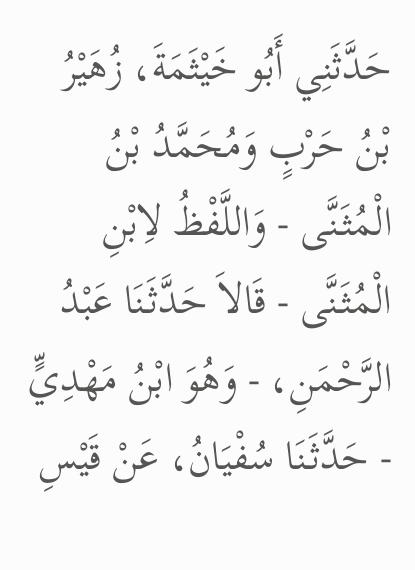حَدَّثَنِي أَبُو خَيْثَمَةَ، زُهَيْرُ بْنُ حَرْبٍ وَمُحَمَّدُ بْنُ الْمُثَنَّى - وَاللَّفْظُ لاِبْنِ الْمُثَنَّى - قَالاَ حَدَّثَنَا عَبْدُ الرَّحْمَنِ، - وَهُوَ ابْنُ مَهْدِيٍّ - حَدَّثَنَا سُفْيَانُ، عَنْ قَيْسِ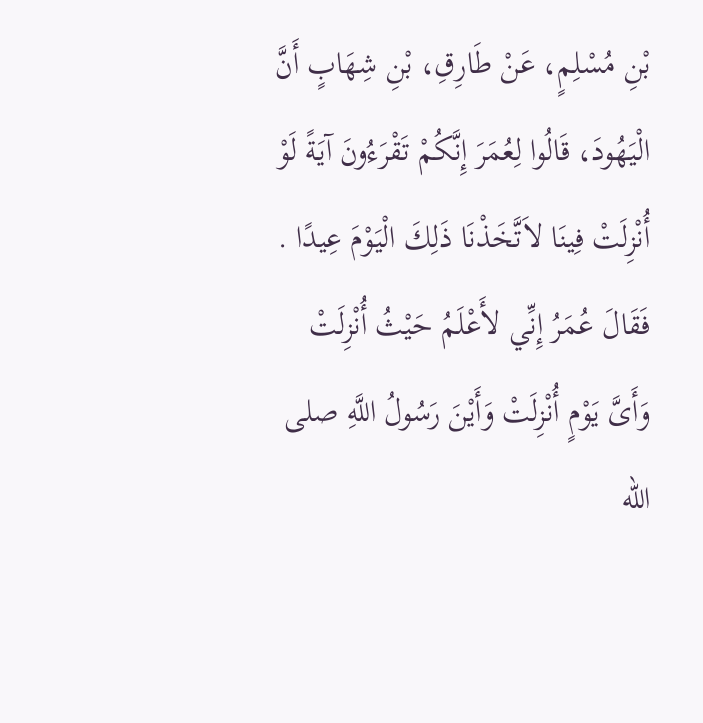بْنِ مُسْلِمٍ، عَنْ طَارِقِ، بْنِ شِهَابٍ أَنَّ الْيَهُودَ، قَالُوا لِعُمَرَ إِنَّكُمْ تَقْرَءُونَ آيَةً لَوْ أُنْزِلَتْ فِينَا لاَتَّخَذْنَا ذَلِكَ الْيَوْمَ عِيدًا . فَقَالَ عُمَرُ إِنِّي لأَعْلَمُ حَيْثُ أُنْزِلَتْ وَأَىَّ يَوْمٍ أُنْزِلَتْ وَأَيْنَ رَسُولُ اللَّهِ صلى الله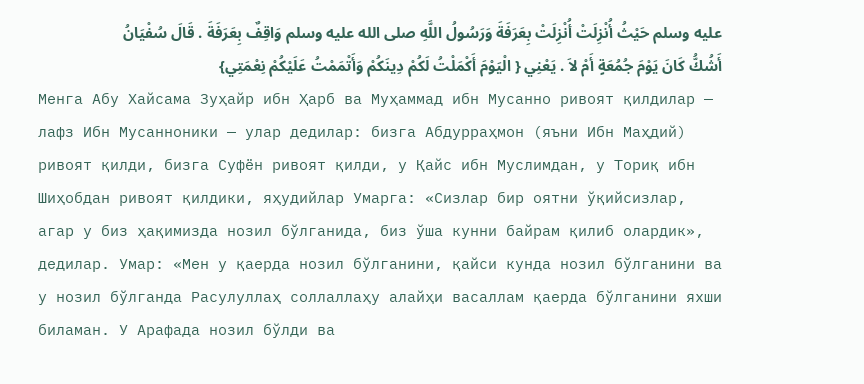عليه وسلم حَيْثُ أُنْزِلَتْ أُنْزِلَتْ بِعَرَفَةَ وَرَسُولُ اللَّهِ صلى الله عليه وسلم وَاقِفٌ بِعَرَفَةَ . قَالَ سُفْيَانُ أَشُكُّ كَانَ يَوْمَ جُمُعَةٍ أَمْ لاَ . يَعْنِي { الْيَوْمَ أَكْمَلْتُ لَكُمْ دِينَكُمْ وَأَتْمَمْتُ عَلَيْكُمْ نِعْمَتِي}
Менга Абу Хайсама Зуҳайр ибн Ҳарб ва Муҳаммад ибн Мусанно ривоят қилдилар — лафз Ибн Мусанноники — улар дедилар: бизга Абдурраҳмон (яъни Ибн Маҳдий) ривоят қилди, бизга Суфён ривоят қилди, у Қайс ибн Муслимдан, у Ториқ ибн Шиҳобдан ривоят қилдики, яҳудийлар Умарга: «Сизлар бир оятни ўқийсизлар, агар у биз ҳақимизда нозил бўлганида, биз ўша кунни байрам қилиб олардик», дедилар. Умар: «Мен у қаерда нозил бўлганини, қайси кунда нозил бўлганини ва у нозил бўлганда Расулуллаҳ соллаллаҳу алайҳи васаллам қаерда бўлганини яхши биламан. У Арафада нозил бўлди ва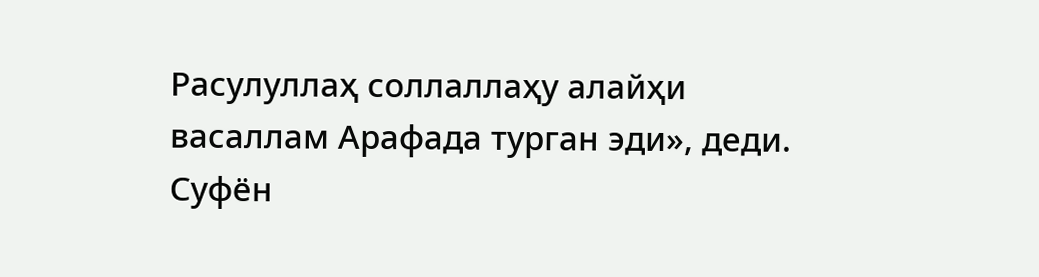Расулуллаҳ соллаллаҳу алайҳи васаллам Арафада турган эди», деди. Суфён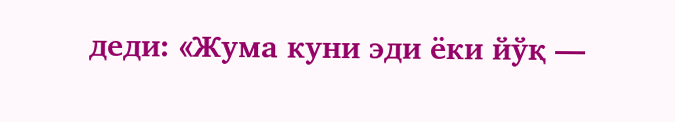деди: «Жума куни эди ёки йўқ —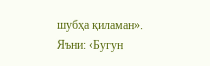шубҳа қиламан». Яъни: ‹Бугун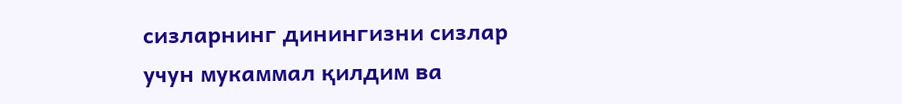сизларнинг динингизни сизлар учун мукаммал қилдим ва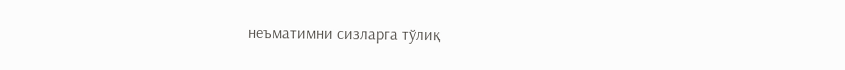неъматимни сизларга тўлиқ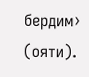бердим› (ояти).